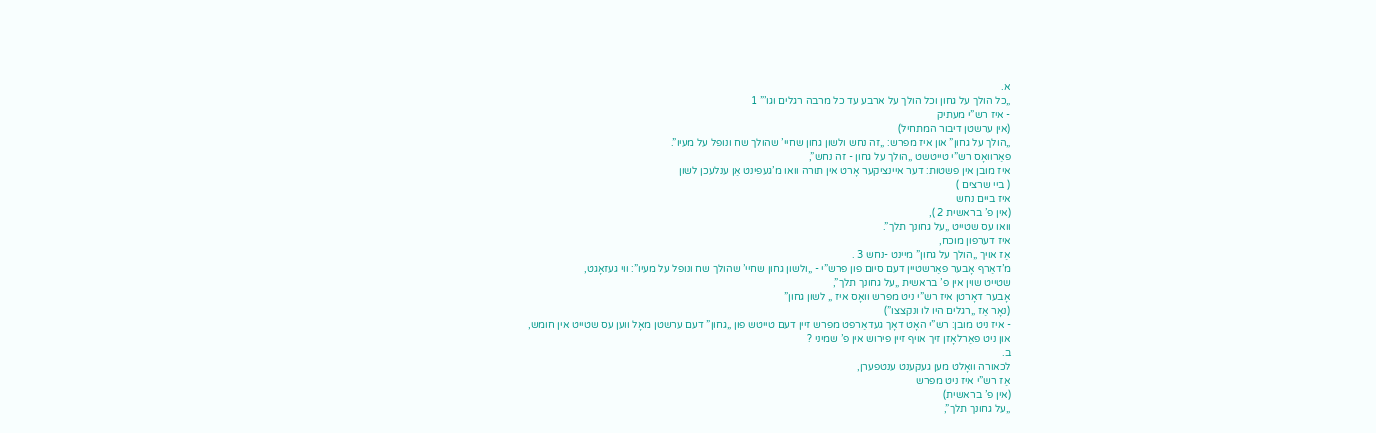א.
„כל הולך על גחון וכל הולך על ארבע עד כל מרבה רגלים וגו’” 1
- איז רש”י מעתיק
(אין ערשטן דיבור המתחיל)
„הולך על גחון” און איז מפרש: „זה נחש ולשון גחון שחיי’ שהולך שח ונופל על מעיו”.
פאַרוואָס רש”י טייטשט „הולך על גחון - זה נחש”,
איז מובן אין פשטות: דער איינציקער אָרט אין תורה וואו מ’געפינט אַן ענלעכן לשון
( ביי שרצים )
איז ביים נחש
(אין פ’ בראשית 2 ),
וואו עס שטייט „על גחונך תלך”.
איז דערפון מוכח,
אַז אויך „הולך על גחון” מיינט -נחש 3 .
מ’דאַרף אָבער פאַרשטיין דעם סיום פון פרש”י - „ולשון גחון שחיי’ שהולך שח ונופל על מעיו”: ווי געזאָגט,
שטייט שוין אין פ’ בראשית „על גחונך תלך”,
אָבער דאָרטן איז רש”י ניט מפרש וואָס איז „ לשון גחון”
(נאָר אַז „רגלים היו לו ונקצצו”)
- איז ניט מובן: רש”י האָט דאָך געדאַרפט מפרש זיין דעם טייטש פון „גחון” דעם ערשטן מאָל ווען עס שטייט אין חומש,
און ניט פאַרלאָזן זיך אויף זיין פירוש אין פ’ שמיני ?
ב.
לכאורה וואָלט מען געקענט ענטפערן,
אַז רש”י איז ניט מפרש
(אין פ’ בראשית)
„על גחונך תלך”,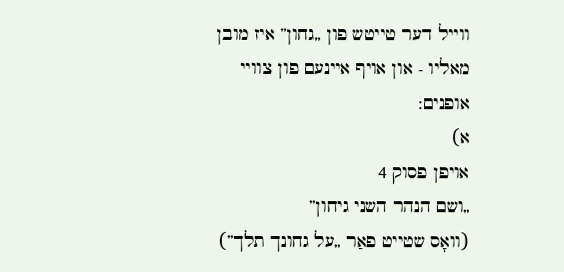ווייל דער טייטש פון „גחון” איז מובן מאליו - און אויף איינעם פון צוויי אופנים:
א)
אויפן פסוק 4
„ושם הנהר השני גיחון”
(וואָס שטייט פאַר „על גחונך תלך”)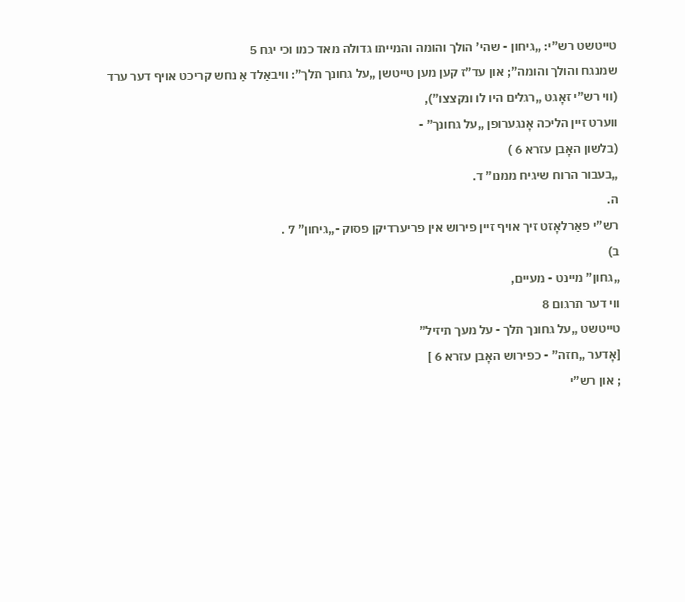טייטשט רש”י: „גיחון - שהי’ הולך והומה והמייתו גדולה מאד כמו וכי יגח 5
שמנגח והולך והומה”; און עד”ז קען מען טייטשן „על גחונך תלך”: וויבאַלד אַ נחש קריכט אויף דער ערד
(ווי רש”י זאָגט „רגלים היו לו ונקצצו”),
ווערט זיין הליכה אָנגערופן „על גחונך” -
(בלשון האָבן עזרא 6 )
„בעבור הרוח שיגיח ממנו” ד.
ה.
רש”י פאַרלאָזט זיך אויף זיין פירוש אין פריערדיקן פסוק -„גיחון” 7 .
ב)
„גחון” מיינט - מעיים,
ווי דער תרגום 8
טייטשט „על גחונך תלך - על מעך תיזיל”
[אָדער „חזה” - כפירוש האָבן עזרא 6 ]
; און רש”י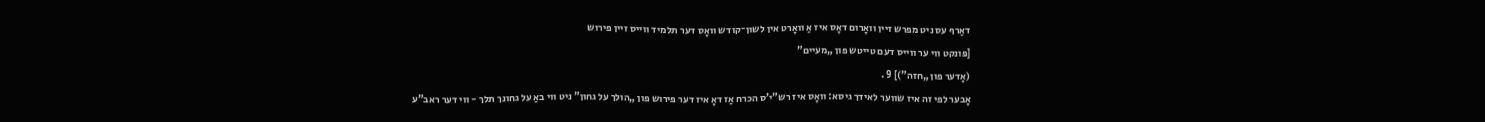דאַרף עס ניט מפרש זיין וואָרום דאָס איז אַ וואָרט אין לשון־קודש וואָס דער תלמיד ווייס זיין פירוש
[פּונקט ווי ער ווייס דעם טייטש פון „מעיים”
(אָדער פון „חזה”)] 9 .
אָבער לפי זה איז שווער לאידך גיסא: וואָס איז רש”י’ס הכרח אַז דאָ איז דער פירוש פון „הולך על גחון” ניט ווי באַ על גחונך תלך - ווי דער ראב”ע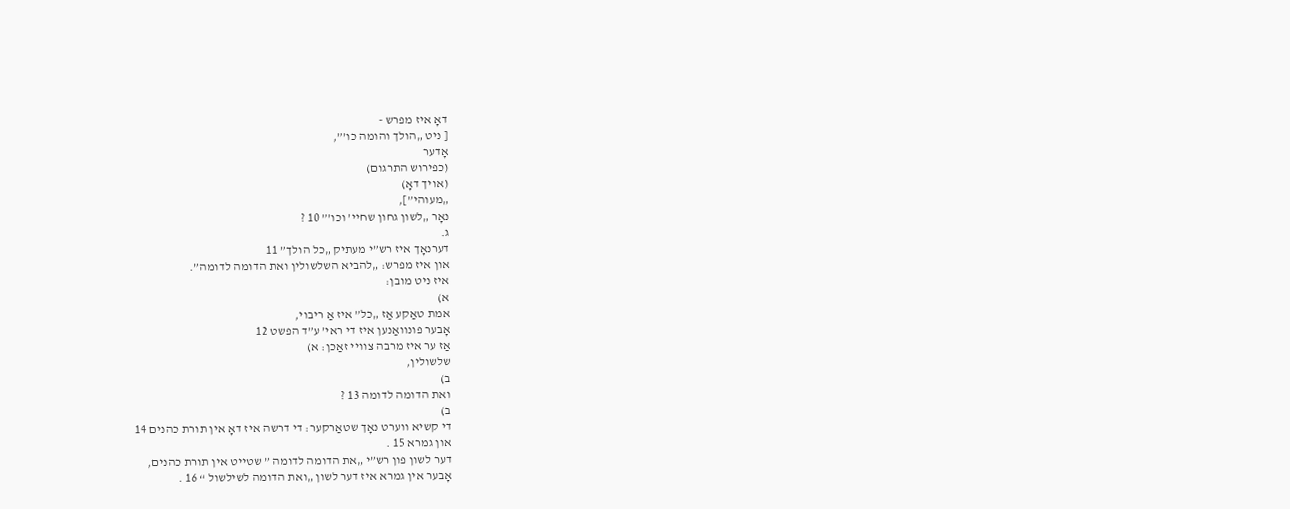דאָ איז מפרש -
[ ניט „הולך והומה כו’”,
אָדער
(כפירוש התרגום)
(אויך דאָ)
„מעוהי”],
נאָר „לשון גחון שחיי’ וכו’” 10 ?
ג.
דערנאָך איז רש”י מעתיק „כל הולך” 11
און איז מפרש: „להביא השלשולין ואת הדומה לדומה”.
איז ניט מובן:
א)
אמת טאַקע אַז „כל” איז אַ ריבוי,
אָבער פונוואַנען איז די ראי’ ע”ד הפשט 12
אַז ער איז מרבה צוויי זאַכן: א)
שלשולין,
ב)
ואת הדומה לדומה 13 ?
ב)
די קשיא ווערט נאָך שטאַרקער: די דרשה איז דאָ אין תורת כהנים 14
און גמרא 15 .
דער לשון פון רש”י „את הדומה לדומה ” שטייט אין תורת כהנים,
אָבער אין גמרא איז דער לשון „ואת הדומה לשילשול “ 16 .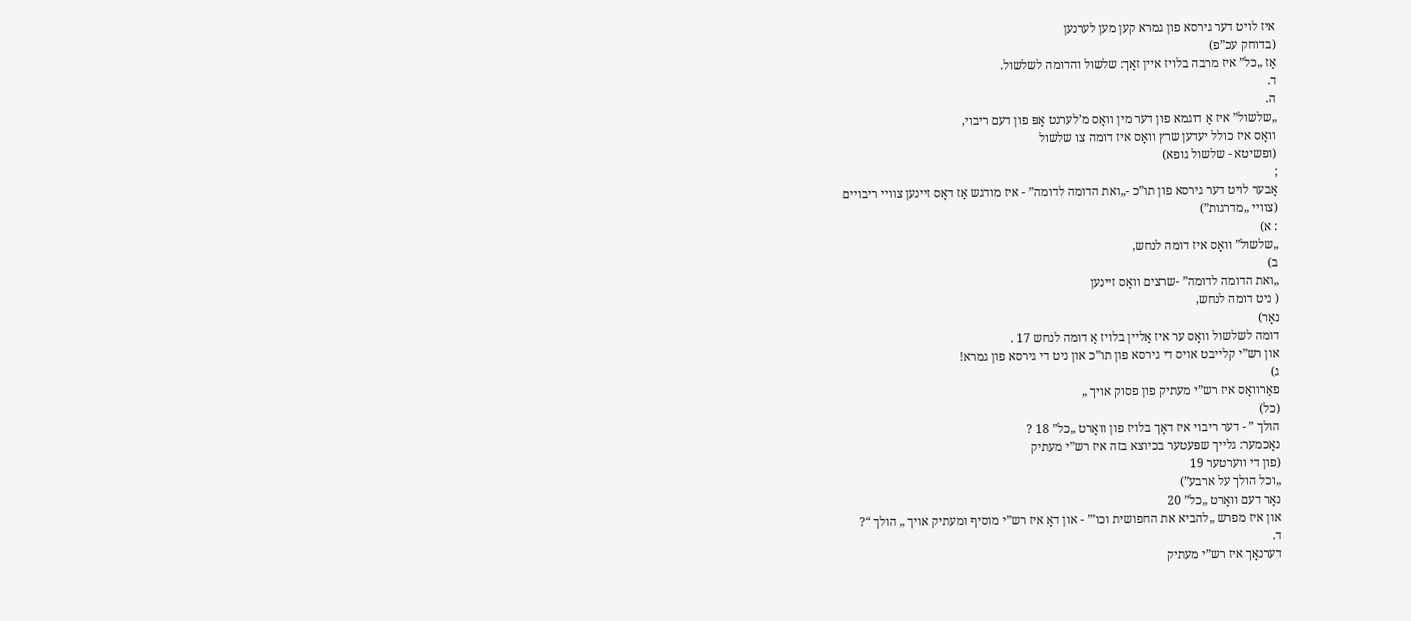איז לויט דער גירסא פון גמרא קען מען לערנען
(בדוחק עכ”פ)
אַז „כל” איז מרבה בלויז איין זאַך: שלשול והדומה לשלשול.
ד.
ה.
„שלשול” איז אַ דוגמא פון דער מין וואָס מ’לערנט אָפּ פון דעם ריבוי,
וואָס איז כולל יעדען שרץ וואָס איז דומה צו שלשול
(ופשיטא - שלשול גופא)
;
אָבער לויט דער גירסא פון תו”כ -„ואת הדומה לדומה” - איז מודגש אַז דאָס זיינען צוויי ריבויים
(צוויי „מדרגות”)
: א)
„שלשול” וואָס איז דומה לנחש,
ב)
„ואת הדומה לדומה” -שרצים וואָס זיינען
( ניט דומה לנחש,
נאָר)
דומה לשלשול וואָס ער איז אַליין בלויז אַ דומה לנחש 17 .
און רש”י קלייבט אויס די גירסא פון תו”כ און ניט די גירסא פון גמרא!
ג)
פאַרוואָס איז רש”י מעתיק פון פסוק אויך „
(כל)
הולך ” - דער ריבוי איז דאָך בלויז פון וואָרט „כל” 18 ?
נאָכמער: גלייך שפּעטער בכיוצא בזה איז רש”י מעתיק
(פון די ווערטער 19
„וכל הולך על ארבע”)
נאָר דעם וואָרט „כל” 20
און איז מפרש „להביא את החפושית וכו’” - און דאָ איז רש”י מוסיף ומעתיק אויך „ הולך “?
ד.
דערנאָך איז רש”י מעתיק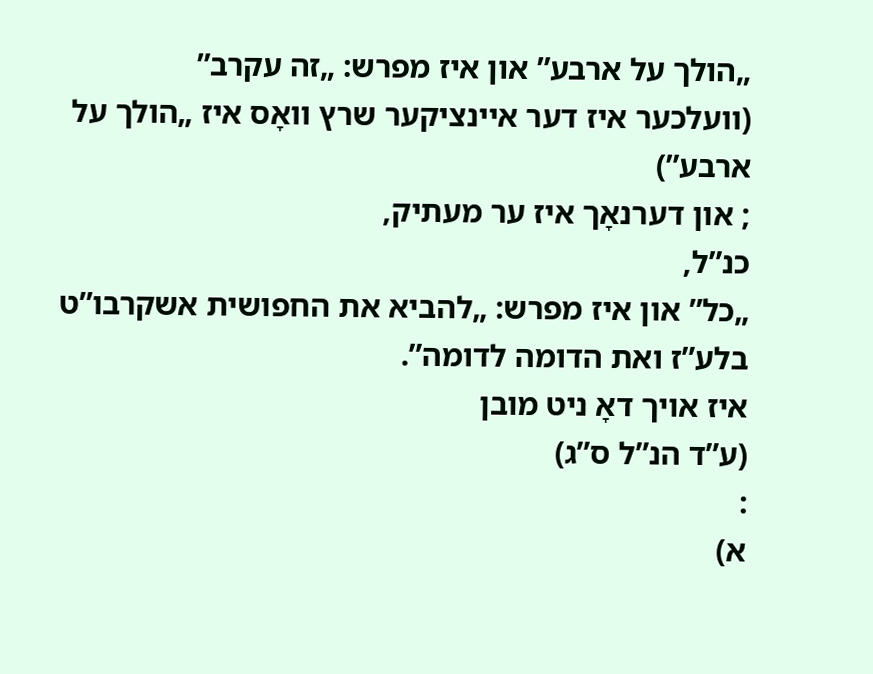„הולך על ארבע” און איז מפרש: „זה עקרב”
(וועלכער איז דער איינציקער שרץ וואָס איז „הולך על ארבע”)
; און דערנאָך איז ער מעתיק,
כנ”ל,
„כל” און איז מפרש: „להביא את החפושית אשקרבו”ט בלע”ז ואת הדומה לדומה”.
איז אויך דאָ ניט מובן
(ע”ד הנ”ל ס”ג)
:
א)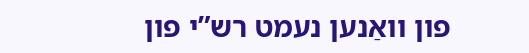פון וואַנען נעמט רש”י פון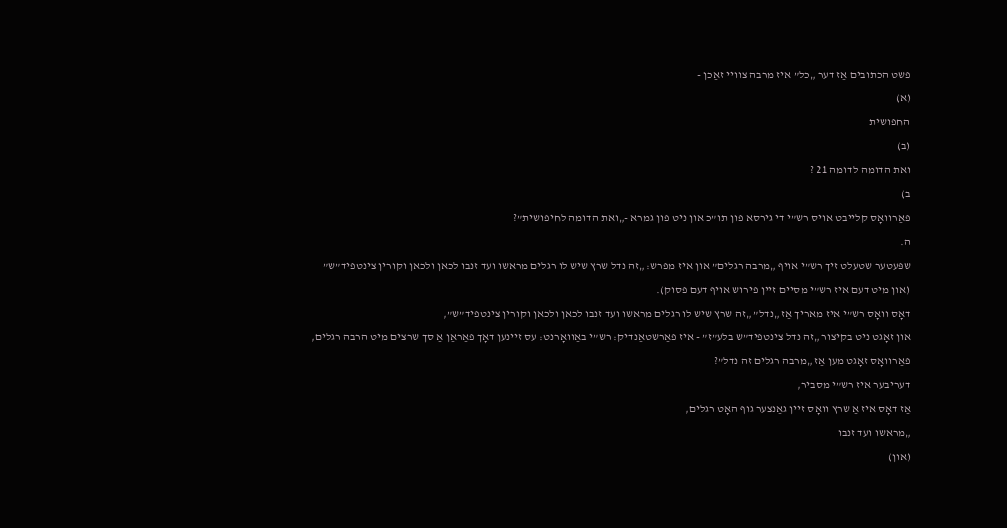פשט הכתובים אַז דער „כל” איז מרבה צוויי זאַכן -
(א)
החפושית
(ב)
ואת הדומה לדומה 21 ?
ב)
פאַרוואָס קלייבט אויס רש”י די גירסא פון תו”כ און ניט פון גמרא -„ואת הדומה לחיפושית”?
ה.
שפּעטער שטעלט זיך רש”י אויף „מרבה רגלים” און איז מפרש: „זה נדל שרץ שיש לו רגלים מראשו ועד זנבו לכאן ולכאן וקורין צינטפיד”ש”
(און מיט דעם איז רש”י מסיים זיין פירוש אויף דעם פסוק).
דאָס וואָס רש”י איז מאריך אַז „נדל” „זה שרץ שיש לו רגלים מראשו ועד זנבו לכאן ולכאן וקורין צינטפיד”ש”,
און זאָגט ניט בקיצור „זה נדל צינטפיד”ש בלע”ז” - איז פאַרשטאַנדיק: רש”י באַוואָרנט: עס זיינען דאָך פאַראַן אַ סך שרצים מיט הרבה רגלים,
פאַרוואָס זאָגט מען אַז „מרבה רגלים זה נדל”?
דעריבער איז רש”י מסביר,
אַז דאָס איז אַ שרץ וואָס זיין גאַנצער גוף האָט רגלים,
„מראשו ועד זנבו
(און)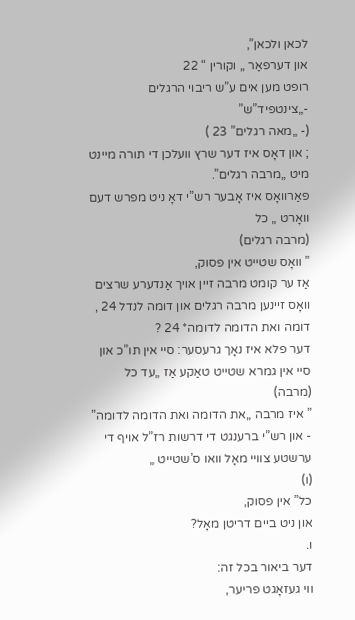לכאן ולכאן”,
און דערפאַר „ וקורין “ 22
רופט מען אים ע”ש ריבוי הרגלים -„צינטפיד”ש”
(- „מאה רגלים” 23 )
; און דאָס איז דער שרץ וועלכן די תורה מיינט מיט „מרבה רגלים”.
פאַרוואָס איז אָבער רש”י דאָ ניט מפרש דעם וואָרט „ כל
(מרבה רגלים)
” וואָס שטייט אין פסוק,
אַז ער קומט מרבה זיין אויך אַנדערע שרצים וואָס זיינען מרבה רגלים און דומה לנדל 24 ,
דומה ואת הדומה לדומה* 24 ?
דער פלא איז נאָך גרעסער: סיי אין תו”כ און סיי אין גמרא שטייט טאַקע אַז „עד כל
(מרבה)
” איז מרבה „את הדומה ואת הדומה לדומה” - און רש”י ברענגט די דרשות רז”ל אויף די ערשטע צוויי מאָל וואו ס’שטייט „
(ו)
כל” אין פסוק,
און ניט ביים דריטן מאָל?
ו.
דער ביאור בכל זה:
ווי געזאָגט פריער,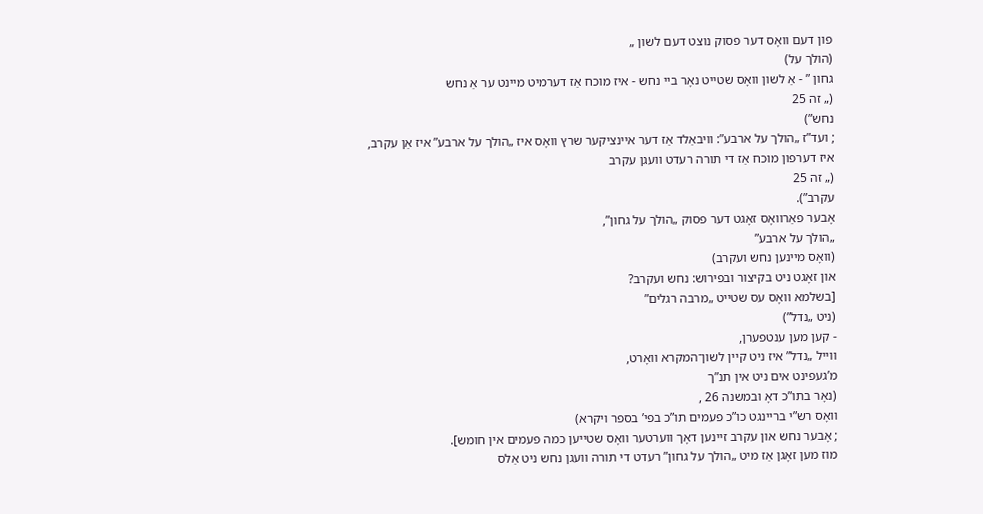פון דעם וואָס דער פסוק נוצט דעם לשון „
(הולך על)
גחון ” - אַ לשון וואָס שטייט נאָר ביי נחש - איז מוכח אַז דערמיט מיינט ער אַ נחש
(„ זה 25
נחש”)
; ועד”ז „הולך על ארבע”: וויבאַלד אַז דער איינציקער שרץ וואָס איז „הולך על ארבע” איז אַן עקרב,
איז דערפון מוכח אַז די תורה רעדט וועגן עקרב
(„ זה 25
עקרב”).
אָבער פאַרוואָס זאָגט דער פסוק „הולך על גחון”,
„הולך על ארבע”
(וואָס מיינען נחש ועקרב)
און זאָגט ניט בקיצור ובפירוש: נחש ועקרב?
[בשלמא וואָס עס שטייט „מרבה רגלים”
(ניט „נדל”)
- קען מען ענטפערן,
ווייל „נדל” איז ניט קיין לשון־המקרא וואָרט,
מ’געפינט אים ניט אין תנ”ך
(נאָר בתו”כ דאָ ובמשנה 26 ,
וואָס רש”י בריינגט כו”כ פעמים תו”כ בפי’ בספר ויקרא)
; אָבער נחש און עקרב זיינען דאָך ווערטער וואָס שטייען כמה פעמים אין חומש].
מוז מען זאָגן אַז מיט „הולך על גחון” רעדט די תורה וועגן נחש ניט אַלס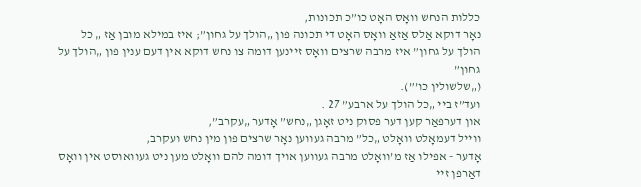כללות הנחש וואָס האָט כו”כ תכונות,
נאָר דוקא אַלס אַזאַ וואָס האָט די תכונה פון „הולך על גחון”; איז במילא מובן אַז „ כל הולך על גחון” איז מרבה שרצים וואָס זיינען דומה צו נחש דוקא אין דעם ענין פון „הולך על גחון”
(„שלשולין כו’”).
ועד”ז ביי „כל הולך על ארבע” 27 .
און דערפאַר קען דער פסוק ניט זאָגן „נחש” אָדער „עקרב”,
ווייל דעמאָלט וואָלט „כל” מרבה געווען נאָר שרצים פון מין נחש ועקרב,
אָדער - אפילו אַז מ’וואָלט מרבה געווען אויך דומה להם וואָלט מען ניט געוואוסט אין וואָס דאַרפן זיי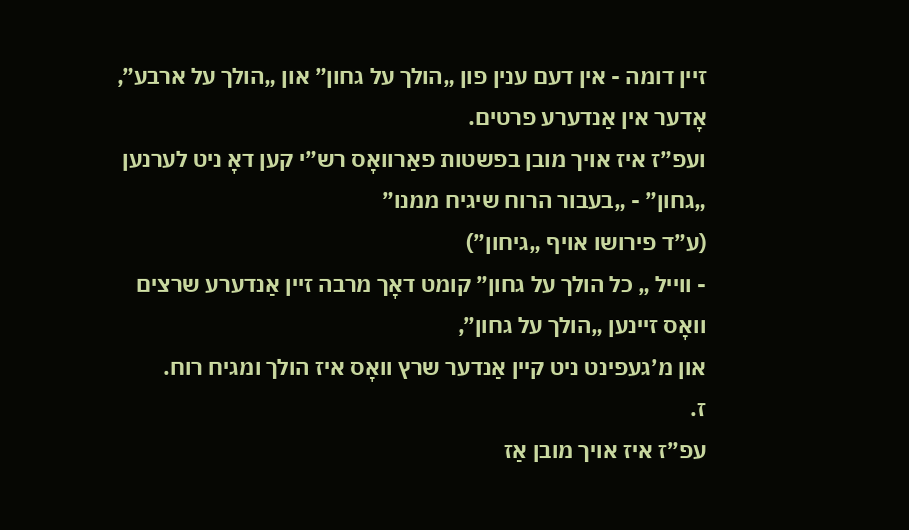זיין דומה - אין דעם ענין פון „הולך על גחון” און „הולך על ארבע”,
אָדער אין אַנדערע פרטים.
ועפ”ז איז אויך מובן בפשטות פאַרוואָס רש”י קען דאָ ניט לערנען „גחון” - „בעבור הרוח שיגיח ממנו”
(ע”ד פירושו אויף „גיחון”)
- ווייל „ כל הולך על גחון” קומט דאָך מרבה זיין אַנדערע שרצים וואָס זיינען „הולך על גחון”,
און מ’געפינט ניט קיין אַנדער שרץ וואָס איז הולך ומגיח רוח.
ז.
עפ”ז איז אויך מובן אַז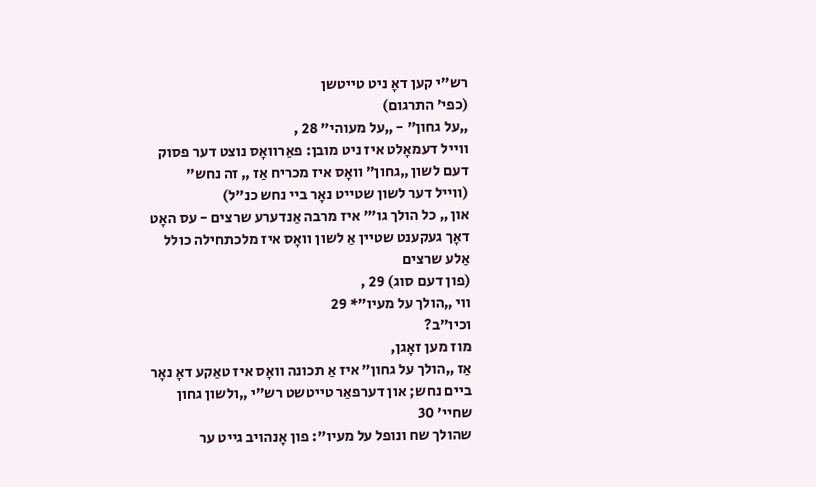רש”י קען דאָ ניט טייטשן
(כפי’ התרגום)
„על גחון” - „על מעוהי” 28 ,
ווייל דעמאָלט איז ניט מובן: פאַרוואָס נוצט דער פסוק דעם לשון „גחון” וואָס איז מכריח אַז „ זה נחש”
(ווייל דער לשון שטייט נאָר ביי נחש כנ”ל)
און „ כל הולך גו’” איז מרבה אַנדערע שרצים - עס האָט דאָך געקענט שטיין אַ לשון וואָס איז מלכתחילה כולל אַלע שרצים
(פון דעם סוג) 29 ,
ווי „הולך על מעיו”* 29
וכיו”ב?
מוז מען זאָגן,
אַז „הולך על גחון” איז אַ תכונה וואָס איז טאַקע דאָ נאָר ביים נחש; און דערפאַר טייטשט רש”י „ולשון גחון שחיי’ 30
שהולך שח ונופל על מעיו”: פון אָנהויב גייט ער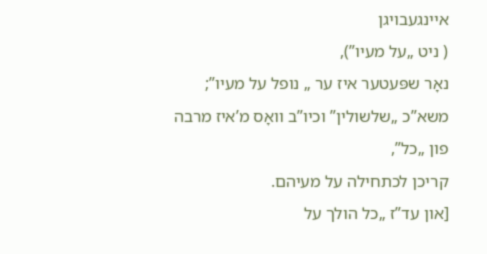איינגעבויגן
( ניט „על מעיו”),
נאָר שפּעטער איז ער „ נופל על מעיו”; משא”כ „שלשולין” וכיו”ב וואָס מ’איז מרבה פון „כל”,
קריכן לכתחילה על מעיהם.
[און עד”ז „כל הולך על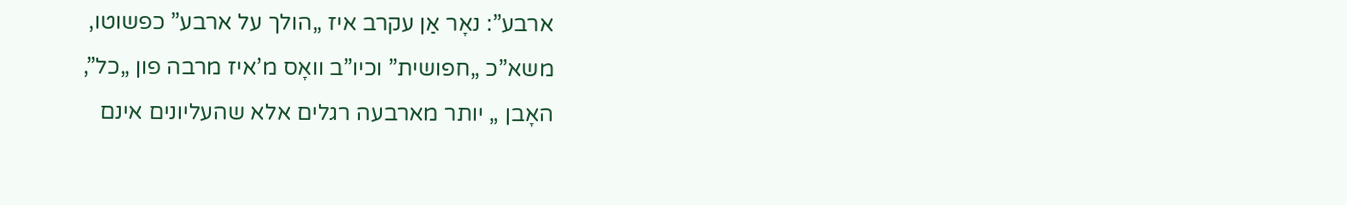ארבע”: נאָר אַן עקרב איז „הולך על ארבע” כפשוטו,
משא”כ „חפושית” וכיו”ב וואָס מ’איז מרבה פון „כל”,
האָבן „ יותר מארבעה רגלים אלא שהעליונים אינם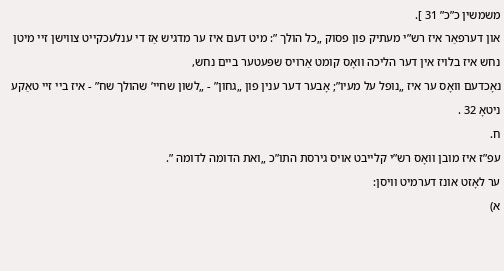משמשין כ”כ” 31 ].
און דערפאַר איז רש”י מעתיק פון פסוק „כל הולך ”: מיט דעם איז ער מדגיש אַז די ענלעכקייט צווישן זיי מיטן נחש איז בלויז אין דער הליכה וואָס קומט אַרויס שפּעטער ביים נחש,
נאָכדעם וואָס ער איז „נופל על מעיו”; אָבער דער ענין פון „גחון” - „לשון שחיי’ שהולך שח” - איז ביי זיי טאַקע ניטאָ 32 .
ח.
עפ”ז איז מובן וואָס רש”י קלייבט אויס גירסת התו”כ „ואת הדומה לדומה ”.
ער לאָזט אונז דערמיט וויסן:
א)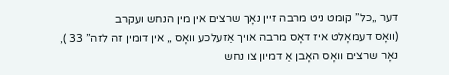דער „כל” קומט ניט מרבה זיין נאָך שרצים אין מין הנחש ועקרב
(וואָס דעמאָלט איז דאָס מרבה אויך אַזעלכע וואָס „ אין דומין זה לזה” 33 ),
נאָר שרצים וואָס האָבן אַ דמיון צו נחש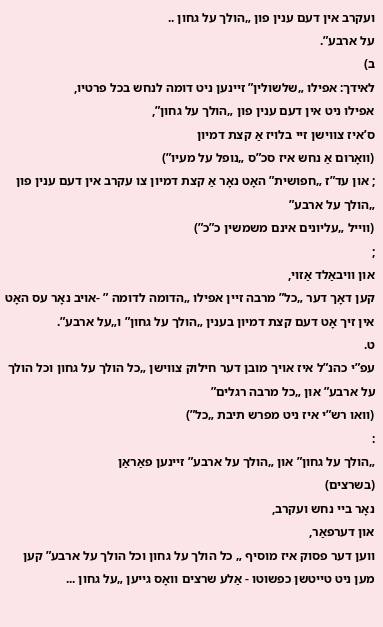ועקרב אין דעם ענין פון „הולך על גחון ..
על ארבע”.
ב)
לאידך: אפילו „שלשולין” זיינען ניט דומה לנחש בכל פרטיו,
אפילו ניט אין דעם ענין פון „הולך על גחון”,
ס’איז צווישן זיי בלויז אַ קצת דמיון
(וואָרום אַ נחש איז סכ”ס „נופל על מעיו”)
; און עד”ז „חפושית” האָט נאָר אַ קצת דמיון צו עקרב אין דעם ענין פון „הולך על ארבע”
(ווייל „עליונים אינם משמשין כ”כ”)
;
און וויבאַלד אַזוי,
קען דאָך דער „כל” מרבה זיין אפילו „הדומה לדומה ” -אויב נאָר עס האָט אין זיך אָט דעם קצת דמיון בענין „הולך על גחון” ו„על ארבע”.
ט.
עפ”י כהנ”ל איז אויך מובן דער חילוק צווישן „כל הולך על גחון וכל הולך על ארבע” און „כל מרבה רגלים”
(וואו רש”י איז ניט מפרש תיבת „כל”)
:
„הולך על גחון” און „הולך על ארבע” זיינען פאַראַן
(בשרצים)
נאָר ביי נחש ועקרב,
און דערפאַר,
ווען דער פסוק איז מוסיף „ כל הולך על גחון וכל הולך על ארבע” קען מען ניט טייטשן כפשוטו - אַלע שרצים וואָס גייען „על גחון ...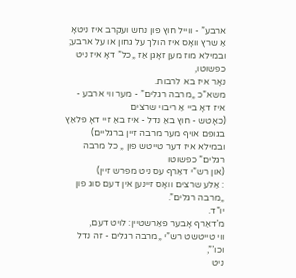ארבע” - ווייל חוץ פון נחש ועקרב איז ניטאָ אַ שרץ וואָס איז הולך על גחון או על ארבע; ובמילא מוז מען זאָגן אַז „כל” דאָ איז ניט כפשוטו,
נאָר איז בא לרבות.
משא”כ „מרבה רגלים” - מער ווי ארבע - איז דאָ ביי אַ ריבוי שרצים
(כאָטש - חוץ באַ נדל - איז באַ זיי דאָ פלאַץ בגופם אויף מער מרבה זיין ברגליים)
ובמילא איז דער טייטש פון „ כל מרבה רגלים” כפשוטו
(און רש”י דאַרף עס ניט מפרש זיין)
: אַלע שרצים וואָס זיינען אין דעם סוג פון „מרבה רגלים”.
יו”ד.
מ’דאַרף אָבער פאַרשטיין: לויט דעם,
ווי טייטשט רש”י „מרבה רגלים - זה נדל וכו’”,
ניט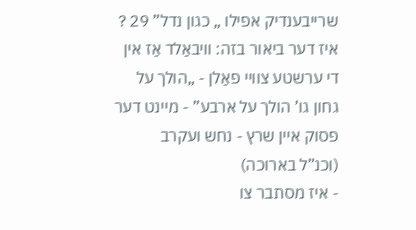שרייבענדיק אפילו „ כגון נדל” 29 ?
איז דער ביאור בזה: וויבאַלד אַז אין די ערשטע צוויי פאַלן - „הולך על גחון גו’ הולך על ארבע” - מיינט דער פסוק איין שרץ - נחש ועקרב
(וכנ”ל בארוכה)
- איז מסתבר צו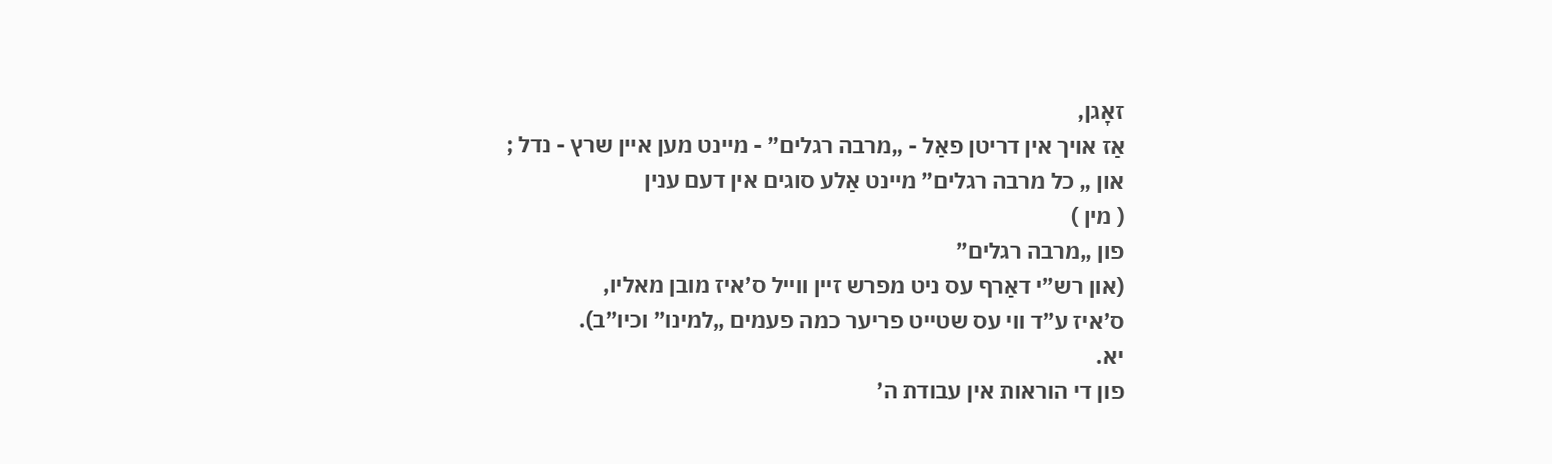זאָגן,
אַז אויך אין דריטן פאַל - „מרבה רגלים” - מיינט מען איין שרץ - נדל ; און „ כל מרבה רגלים” מיינט אַלע סוגים אין דעם ענין
( מין )
פון „מרבה רגלים”
(און רש”י דאַרף עס ניט מפרש זיין ווייל ס’איז מובן מאליו,
ס’איז ע”ד ווי עס שטייט פריער כמה פעמים „למינו” וכיו”ב).
יא.
פון די הוראות אין עבודת ה’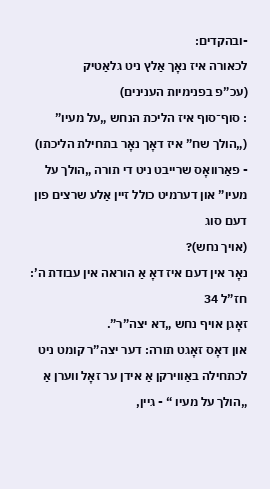-ובהקדים:
לכאורה איז נאָך אַלץ ניט גלאַטיק
(עכ”פ בפנימיות הענינים)
: סוף־סוף איז הליכת הנחש „על מעיו”
(„הולך שח” איז דאָך נאָר בתחילת הליכתו)
- פאַרוואָס שרייבט ניט די תורה „הולך על מעיו” און דערמיט כולל זיין אַלע שרצים פון דעם סוג
(אויך נחש)?
נאָר אין דעם איז דאָ אַ הוראה אין עבודת ה’: חז”ל 34
זאָגן אויף נחש „דא יצה”ר”.
און דאָס זאָגט תורה: דער יצה”ר קומט ניט לכתחילה באַווירקן אַ אידן ער זאָל ווערן אַ „הולך על מעיו “ - גיין,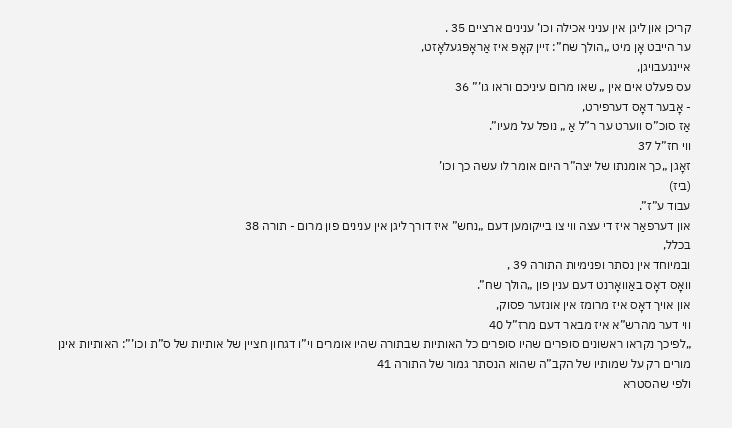קריכן און ליגן אין עניני אכילה וכו’ ענינים ארציים 35 .
ער הייבט אָן מיט „הולך שח”: זיין קאָפּ איז אַראָפּגעלאָזט,
איינגעבויגן,
עס פעלט אים אין „ שאו מרום עיניכם וראו גו’” 36
- אָבער דאָס דערפירט,
אַז סוכ”ס ווערט ער ר”ל אַ „ נופל על מעיו”.
ווי חז”ל 37
זאָגן „כך אומנתו של יצה”ר היום אומר לו עשה כך וכו’
(ביז)
עבוד ע”ז”.
און דערפאַר איז די עצה ווי צו בייקומען דעם „נחש” איז דורך ליגן אין ענינים פון מרום - תורה 38
בכלל,
ובמיוחד אין נסתר ופנימיות התורה 39 ,
וואָס דאָס באַוואָרנט דעם ענין פון „הולך שח”.
און אויך דאָס איז מרומז אין אונזער פסוק,
ווי דער מהרש”א איז מבאר דעם מרז”ל 40
„לפיכך נקראו ראשונים סופרים שהיו סופרים כל האותיות שבתורה שהיו אומרים וי”ו דגחון חציין של אותיות של ס”ת וכו’”: האותיות אינן מורים רק על שמותיו של הקב”ה שהוא הנסתר גמור של התורה 41
ולפי שהסטרא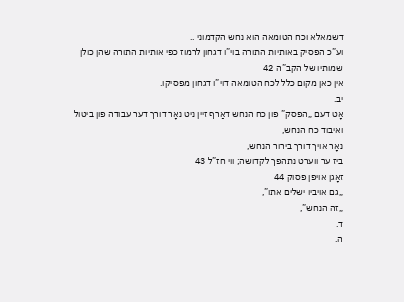דשמאלא וכח הטומאה הוא נחש הקדמוני ..
וע”כ הפסיק באותיות התורה בוי”ו דגחון לרמוז כפי אותיות התורה שהן כולן שמותיו של הקב”ה 42
אין כאן מקום כלל לכח הטומאה דוי”ו דגחון מפסיקו.
יב.
אָט דעם „הפסק” פון כח הנחש דאַרף זיין ניט נאָר דורך דער עבודה פון ביטול ואיבוד כח הנחש,
נאָר אויך דורך בירור הנחש,
ביז ער ווערט נתהפך לקדושה; ווי חז”ל 43
זאָגן אויפן פסוק 44
„גם אויביו ישלים אתו”,
„זה הנחש”,
ד.
ה.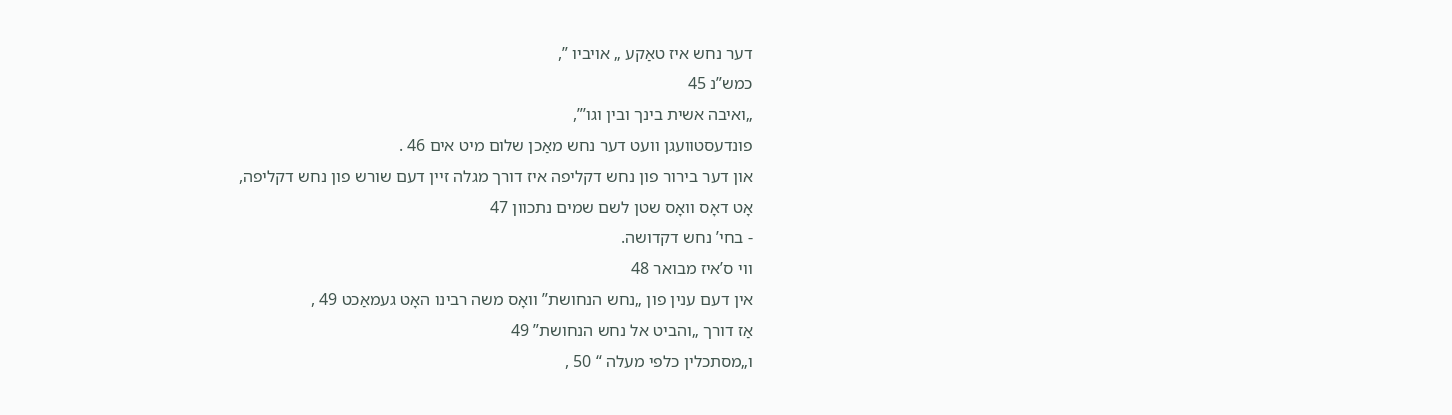דער נחש איז טאַקע „ אויביו ”,
כמש”נ 45
„ואיבה אשית בינך ובין וגו’”,
פונדעסטוועגן וועט דער נחש מאַכן שלום מיט אים 46 .
און דער בירור פון נחש דקליפה איז דורך מגלה זיין דעם שורש פון נחש דקליפה,
אָט דאָס וואָס שטן לשם שמים נתכוון 47
- בחי’ נחש דקדושה.
ווי ס’איז מבואר 48
אין דעם ענין פון „נחש הנחושת” וואָס משה רבינו האָט געמאַכט 49 ,
אַז דורך „והביט אל נחש הנחושת” 49
ו„מסתכלין כלפי מעלה “ 50 ,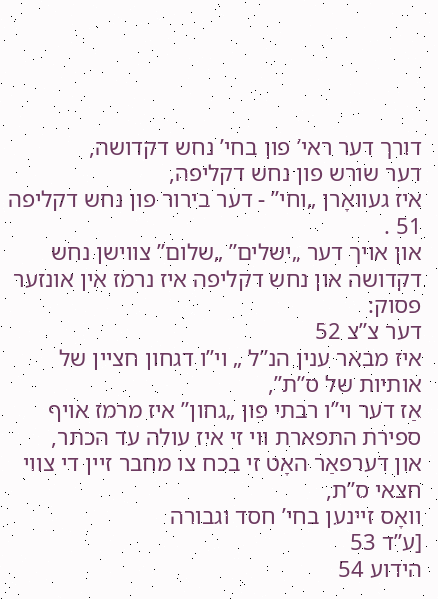דורך דער ראי’ פון בחי’ נחש דקדושה,
דער שורש פון נחש דקליפה,
איז געוואָרן „וחי” - דער בירור פון נחש דקליפה 51 .
און אויך דער „ישלים” „שלום” צווישן נחש דקדושה און נחש דקליפה איז נרמז אין אונזער פסוק:
דער צ”צ 52
איז מבאר ענין הנ”ל „ וי”ו דגחון חציין של אותיות של ס”ת”,
אַז דער וי”ו רבתי פון „גחון” איז מרמז אויף ספירת התפארת ווי זי איז עולה עד הכתר,
און דערפאַר האָט זי בכח צו מחבר זיין די צווי חצאי ס”ת,
וואָס זיינען בחי’ חסד וגבורה
[ע”ד 53
הידוע 54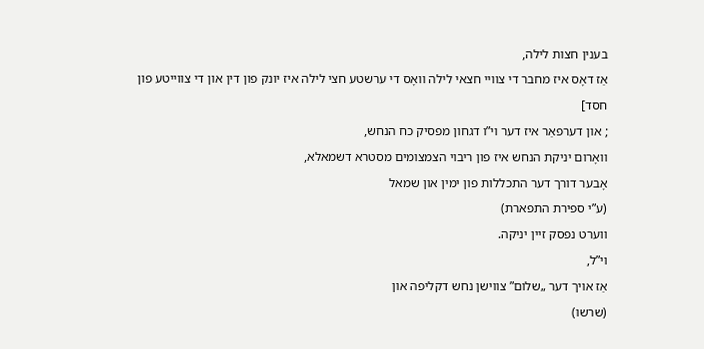בענין חצות לילה,
אַז דאָס איז מחבר די צוויי חצאי לילה וואָס די ערשטע חצי לילה איז יונק פון דין און די צווייטע פון חסד]
; און דערפאַר איז דער וי”ו דגחון מפסיק כח הנחש,
וואָרום יניקת הנחש איז פון ריבוי הצמצומים מסטרא דשמאלא,
אָבער דורך דער התכללות פון ימין און שמאל
(ע”י ספירת התפארת)
ווערט נפסק זיין יניקה.
וי”ל,
אַז אויך דער „שלום” צווישן נחש דקליפה און
(שרשו)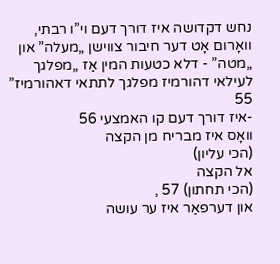נחש דקדושה איז דורך דעם וי”ו רבתי,
וואָרום אָט דער חיבור צווישן „מעלה” און „מטה” - דלא כטעות המין אַז „מפלגך לעילאי דהורמיז מפלגך לתתאי דאהורמיז” 55
-איז דורך דעם קו האמצעי 56
וואָס איז מבריח מן הקצה
(הכי עליון)
אל הקצה
(הכי תחתון) 57 ,
און דערפאַר איז ער עושה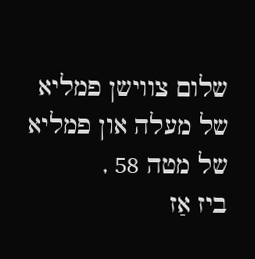שלום צווישן פמליא של מעלה און פמליא של מטה 58 ,
ביז אַז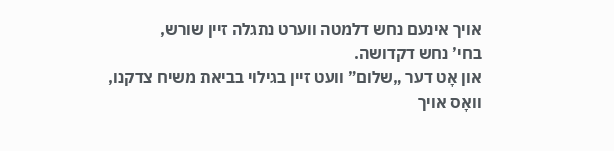אויך אינעם נחש דלמטה ווערט נתגלה זיין שורש,
בחי’ נחש דקדושה.
און אָט דער „שלום” וועט זיין בגילוי בביאת משיח צדקנו,
וואָס אויך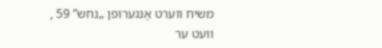משיח ווערט אָנגערופן „נחש” 59 ,
וועט ער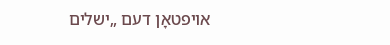אויפטאָן דעם „ישלים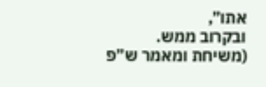אתו”,
ובקרוב ממש.
(משיחת ומאמר ש”פ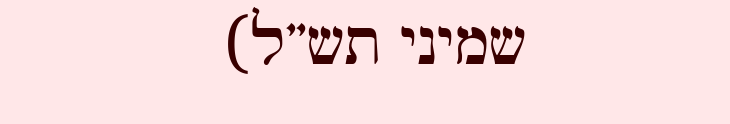שמיני תש”ל)